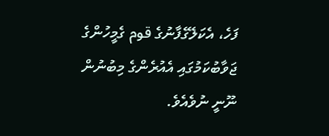ފަހެ، އެކަލޭގެފާނުގެ قوم ގެމީހުންގެ ޖަވާބުކަމުގައި އެއުރެންގެ މިބުނުން ނޫނީ ނުވެއެވެ.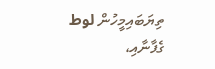ތިޔަބައިމީހުން لوط ގެފާނާއި،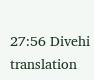27:56 Divehi translation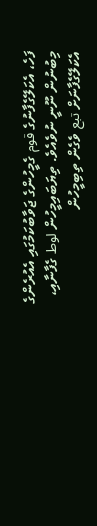ފަހެ، އެކަލޭގެފާނުގެ قوم ގެމީހުންގެ ޖަވާބުކަމުގައި އެއުރެންގެ މިބުނުން ނޫނީ ނުވެއެވެ. ތިޔަބައިމީހުން لوط ގެފާނާއި، އެކަލޭގެފާނަށް تبع ވެގެން ތިބިމީހުން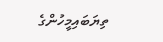ތިޔަބައިމީހުންގެ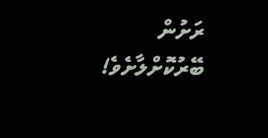ރަށުން ބޭރުކޮށްލާށެވެ!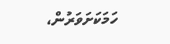ހަމަކަށަވަރުން،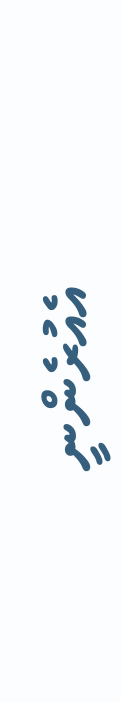އެއުރެންނީ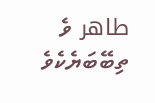طاهر ވެ ތިބޭބަޔެކެވެ